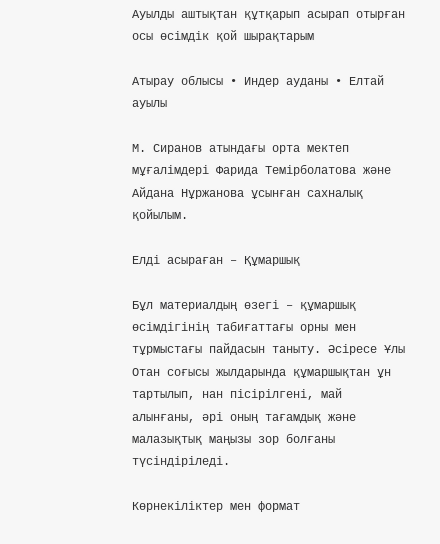Ауылды аштықтан құтқарып асырап отырған осы өсімдік қой шырақтарым

Атырау облысы • Индер ауданы • Елтай ауылы

М. Сиранов атындағы орта мектеп мұғалімдері Фарида Темірболатова және Айдана Нұржанова ұсынған сахналық қойылым.

Елді асыраған – Құмаршық

Бұл материалдың өзегі – құмаршық өсімдігінің табиғаттағы орны мен тұрмыстағы пайдасын таныту. Әсіресе Ұлы Отан соғысы жылдарында құмаршықтан ұн тартылып, нан пісірілгені, май алынғаны, әрі оның тағамдық және малазықтық маңызы зор болғаны түсіндіріледі.

Көрнекіліктер мен формат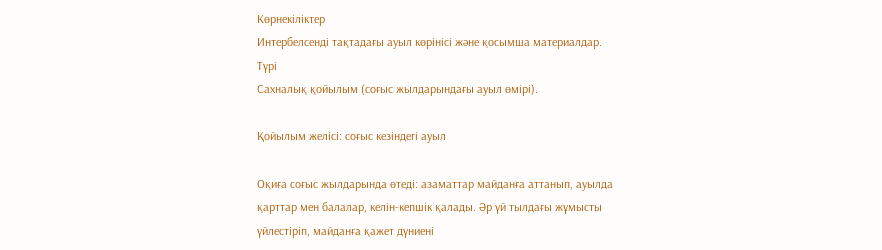Көрнекіліктер
Интербелсенді тақтадағы ауыл көрінісі және қосымша материалдар.
Түрі
Сахналық қойылым (соғыс жылдарындағы ауыл өмірі).

Қойылым желісі: соғыс кезіндегі ауыл

Оқиға соғыс жылдарында өтеді: азаматтар майданға аттанып, ауылда қарттар мен балалар, келін-кепшік қалады. Әр үй тылдағы жұмысты үйлестіріп, майданға қажет дүниені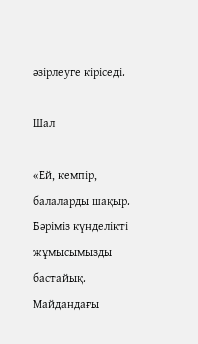әзірлеуге кіріседі.

Шал

«Ей, кемпір, балаларды шақыр. Бәріміз күнделікті жұмысымызды бастайық. Майдандағы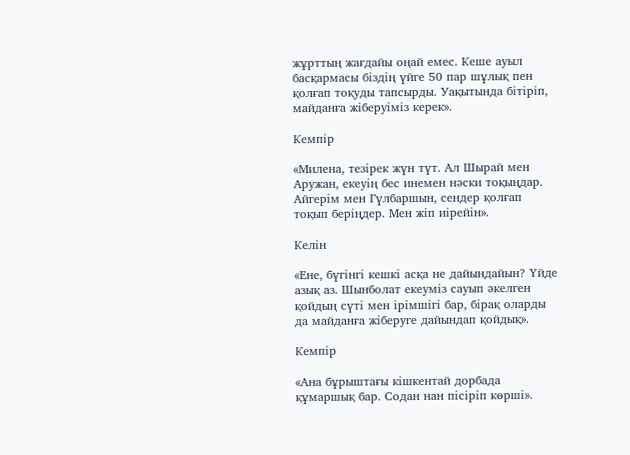жұрттың жағдайы оңай емес. Кеше ауыл басқармасы біздің үйге 50 пар шұлық пен қолғап тоқуды тапсырды. Уақытында бітіріп, майданға жіберуіміз керек».

Кемпір

«Милена, тезірек жүн түт. Ал Шырай мен Аружан, екеуің бес инемен нәски тоқыңдар. Айгерім мен Гүлбаршын, сендер қолғап тоқып беріңдер. Мен жіп иірейін».

Келін

«Ене, бүгінгі кешкі асқа не дайындайын? Үйде азық аз. Шынболат екеуміз сауып әкелген қойдың сүті мен ірімшігі бар, бірақ оларды да майданға жіберуге дайындап қойдық».

Кемпір

«Ана бұрыштағы кішкентай дорбада құмаршық бар. Содан нан пісіріп көрші».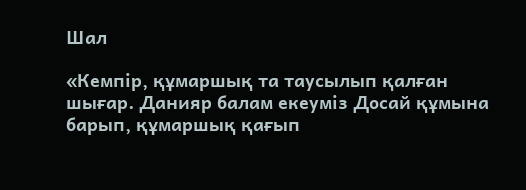Шал

«Кемпір, құмаршық та таусылып қалған шығар. Данияр балам екеуміз Досай құмына барып, құмаршық қағып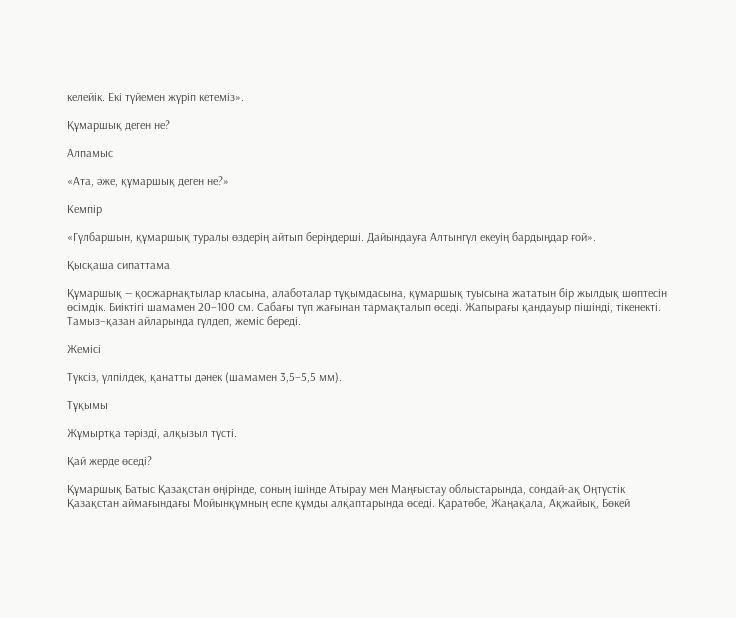келейік. Екі түйемен жүріп кетеміз».

Құмаршық деген не?

Алпамыс

«Ата, әже, құмаршық деген не?»

Кемпір

«Гүлбаршын, құмаршық туралы өздерің айтып беріңдерші. Дайындауға Алтынгүл екеуің бардыңдар ғой».

Қысқаша сипаттама

Құмаршық — қосжарнақтылар класына, алаботалар тұқымдасына, құмаршық туысына жататын бір жылдық шөптесін өсімдік. Биіктігі шамамен 20–100 см. Сабағы түп жағынан тармақталып өседі. Жапырағы қандауыр пішінді, тікенекті. Тамыз–қазан айларында гүлдеп, жеміс береді.

Жемісі

Түксіз, үлпілдек, қанатты дәнек (шамамен 3,5–5,5 мм).

Тұқымы

Жұмыртқа тәрізді, алқызыл түсті.

Қай жерде өседі?

Құмаршық Батыс Қазақстан өңірінде, соның ішінде Атырау мен Маңғыстау облыстарында, сондай-ақ Оңтүстік Қазақстан аймағындағы Мойынқұмның еспе құмды алқаптарында өседі. Қаратөбе, Жаңақала, Ақжайық, Бөкей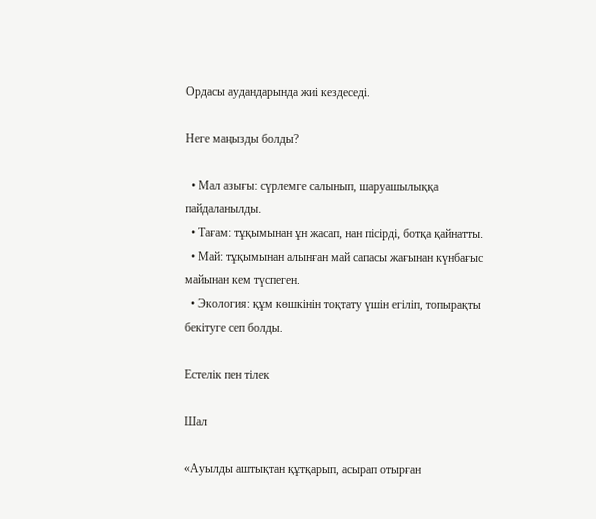Ордасы аудандарында жиі кездеседі.

Неге маңызды болды?

  • Мал азығы: сүрлемге салынып, шаруашылыққа пайдаланылды.
  • Тағам: тұқымынан ұн жасап, нан пісірді, ботқа қайнатты.
  • Май: тұқымынан алынған май сапасы жағынан күнбағыс майынан кем түспеген.
  • Экология: құм көшкінін тоқтату үшін егіліп, топырақты бекітуге сеп болды.

Естелік пен тілек

Шал

«Ауылды аштықтан құтқарып, асырап отырған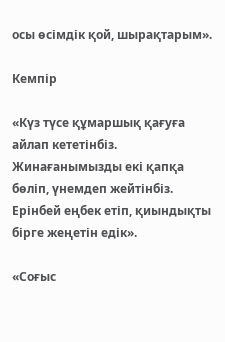осы өсімдік қой, шырақтарым».

Кемпір

«Күз түсе құмаршық қағуға айлап кететінбіз. Жинағанымызды екі қапқа бөліп, үнемдеп жейтінбіз. Ерінбей еңбек етіп, қиындықты бірге жеңетін едік».

«Соғыс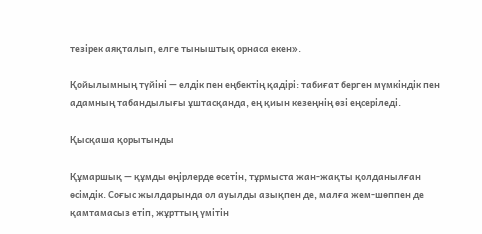тезірек аяқталып, елге тыныштық орнаса екен».

Қойылымның түйіні — елдік пен еңбектің қадірі: табиғат берген мүмкіндік пен адамның табандылығы ұштасқанда, ең қиын кезеңнің өзі еңсеріледі.

Қысқаша қорытынды

Құмаршық — құмды өңірлерде өсетін, тұрмыста жан-жақты қолданылған өсімдік. Соғыс жылдарында ол ауылды азықпен де, малға жем-шөппен де қамтамасыз етіп, жұрттың үмітін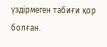үздірмеген табиғи қор болған.